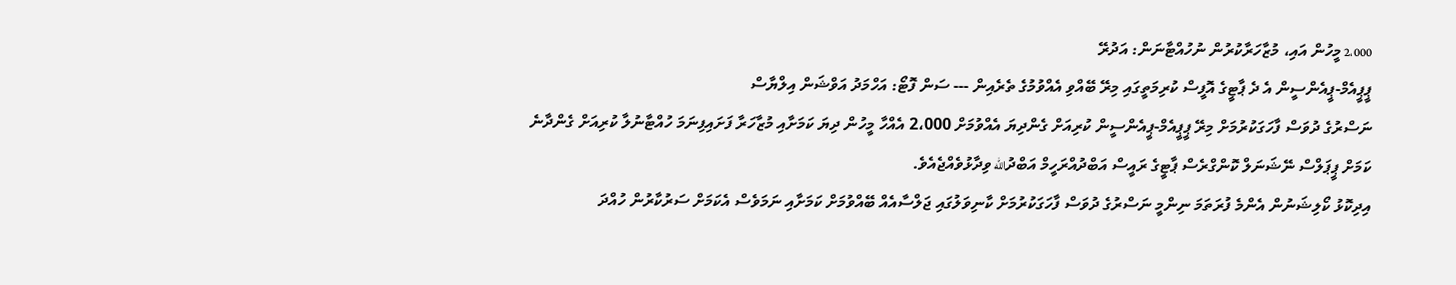2،000 މީހުން އައި، މުޒާހަރާކުރުން ނުހުއްޓާނަން: އަދުރޭ
ޕީޕީއެމް-ޕީއެންސީން އެ ދެ ޕާޓީގެ އޮފީސް ކުރިމަތީގައި މިރޭ ބޭއްވި އެއްވުމުގެ ތެރެއިން --- ސަން ފޮޓޯ: އަހްމަދު އަވްޝަން އިލްޔާސް
ނަސްރުގެ ދުވަސް ފާހަގަކުރުމަށް މިރޭ ޕީޕީއެމް-ޕީއެންސީން ކުރިއަށް ގެންދިޔަ އެއްވުމަށް 2،000 އެއްހާ މީހުން ދިޔަ ކަމަށާއި މުޒާހަރާ ފަށައިފިނަމަ ހުއްޓާނުލާ ކުރިއަށް ގެންދާނެ ކަމަށް ޕީޕަލްސް ނޭޝަނަލް ކޮންގްރެސް ޕާޓީގެ ރައީސް އަބްދުއްރަހީމް އަބްދުالله ވިދާޅުވެއްޖެއެވެ.
އިދިކޮޅު ކޯލިޝަނުން އެންމެ ފުރަތަމަ ނިންމީ ނަސްރުގެ ދުވަސް ފާހަގަކުރުމަށް ކާނިވަލުގައި ޖަލްސާއެއް ބޭއްވުމަށް ކަމަށާއި ނަމަވެސް އެކަމަށް ސަރުކާރުން ހުއްދަ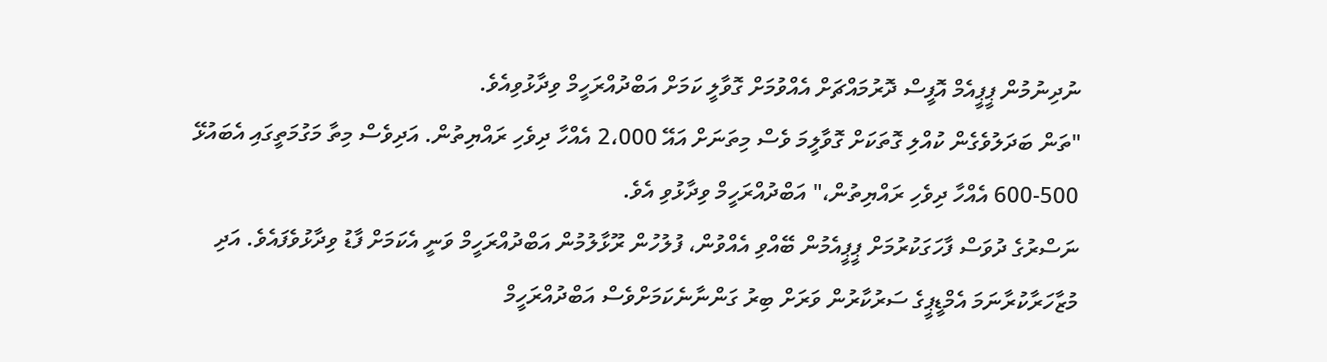ނުދިނުމުން ޕީޕީއެމް އޮފީސް ދޮރުމައްޗަށް އެއްވުމަށް ގޮވާލީ ކަމަށް އަބްދުއްރަހީމް ވިދާޅުވިއެވެ.
"ތަން ބަދަލުވެގެން ކުއްލި ގޮތަކަށް ގޮވާލީމަ ވެސް މިތަނަށް އައޭ 2،000 އެއްހާ ދިވެހި ރައްޔިތުން. އަދިވެސް މިތާ މަގުމަތީގައި އެބައުޅޭ 500-600 އެއްހާ ދިވެހި ރައްޔިތުން،" އަބްދުއްރަހީމް ވިދާޅުވި އެވެ.
ނަސްރުގެ ދުވަސް ފާހަގަކުރުމަށް ޕީޕީއެމުން ބޭއްވި އެއްވުން، ފުލުހުން ރޫޅާލުމުން އަބްދުއްރަހީމް ވަނީ އެކަމަށް ފާޑު ވިދާޅުވެފައެވެ. އަދި މުޒާހަރާކުރާނަމަ އެމްޑީޕީގެ ސަރުކާރުން ވަރަށް ބިރު ގަންނާނެކަމަށްވެސް އަބްދުއްރަހީމް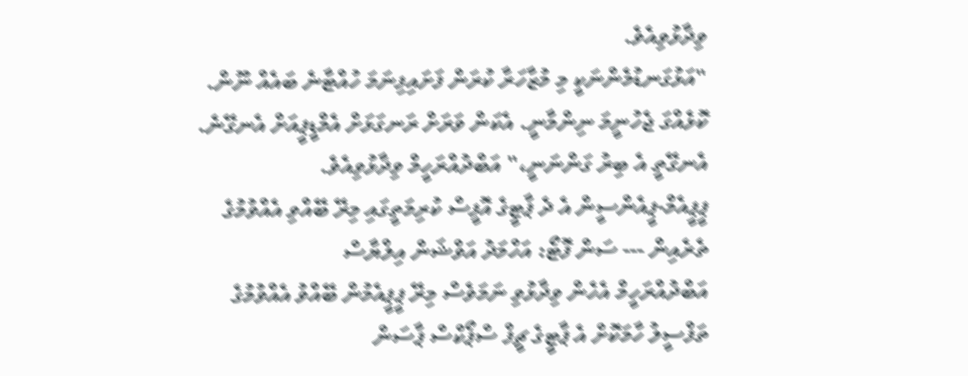ވިދާޅުވިއެވެ.
"އަޅުގަނޑުމެންނަކީ މި މުޒާހަރާ ކުރަން ފަށައިފިނަމަ ހުއްޓާނެ ބައެއް ނޫން. ކޮޅެއްގަ ޖެހުނީމަ ނިންމާނީ. އެކަން ވަރަށް ރަނގަޅަށް އެމްޑީޕީއަށް އެނގޭނެ. އެނގޭތީ އެ ބިރު ގަންނަނީ،" އަބްދުއްރަހީމް ވިދާޅުވިއެވެ.
ޕީޕީއެމް-ޕީއެންސީން އެ ދެ ޕާޓީގެ އޮފީސް ކުރިމަތީގައި މިރޭ ބޭއްވި އެއްވުމުގެ ތެރެއިން --- ސަން ފޮޓޯ: އަހްމަދު އަވްޝަން އިލްޔާސް
އަބްދުއްރަހީމް އެހެން ވިދާޅުވި ނަމަވެސް މިރޭ ޕީޕީއެމުން ބޭއްވު އެއްވުމުގެ ތަފްސީލު ހާމަކޮށް އެ ޕާޓީގެ ޗީފް ސްޕޯކްސް ޕާސަން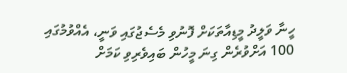ހީނާ ވަލީދު މީޑިއާތަކަށް ފޮނުވި މެސެޖުގައި ވަނީ، އެއްވުމުގައި 100 އަށްވުރެން ގިނަ މީހުން ބައިވެރިވި ކަމަށް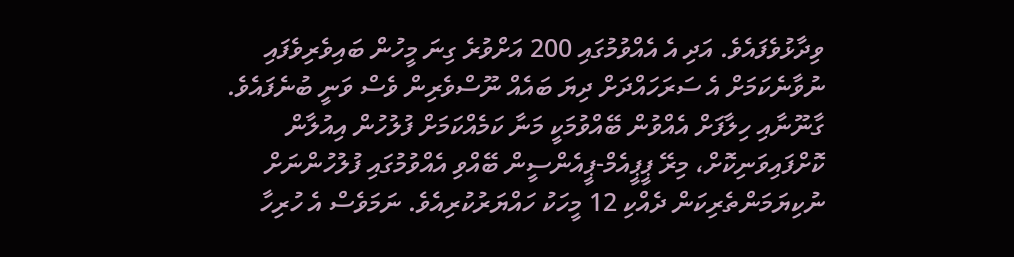ވިދާޅުވެފައެވެ. އަދި އެ އެއްވުމުގައި 200 އަށްވުރެ ގިނަ މީހުން ބައިވެރިވެފައި ނުވާނެކަމަށް އެ ސަރަހައްދަށް ދިޔަ ބައެއް ނޫސްވެރިން ވެސް ވަނީ ބުނެފައެވެ.
ގާނޫނާއި ހިލާފަށް އެއްވުން ބޭއްވުމަކީ މަނާ ކަމެއްކަމަށް ފުލުހުން އިއުލާން ކޮށްފައިވަނިކޮށް، މިރޭ ޕީޕީއެމް-ޕީއެންސީން ބޭއްވި އެއްވުމުގައި ފުލުހުންނަށް ނުކިޔަމަންތެރިކަން ދެއްކި 12 މީހަކު ހައްޔަރުކުރިއެވެ. ނަމަވެސް އެ ހުރިހާ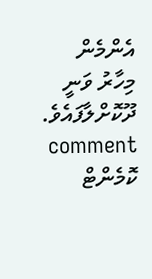އެންމެން މިހާރު ވަނީ ދޫކޮށްލާފައެވެ.
comment ކޮމެންޓް